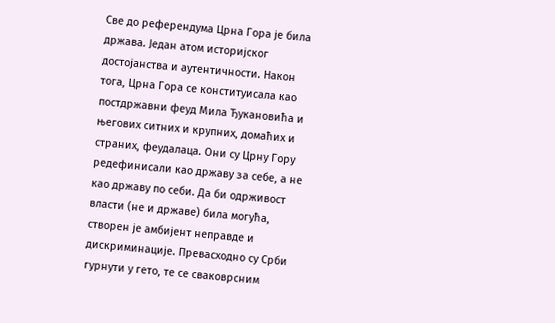Све до референдума Црна Гора је била држава. Један атом историјског достојанства и аутентичности. Након тога, Црна Гора се конституисала као постдржавни феуд Мила Ђукановића и његових ситних и крупних, домаћих и страних, феудалаца. Они су Црну Гору редефинисали као државу за себе, а не као државу по себи. Да би одрживост власти (не и државе) била могућа, створен је амбијент неправде и дискриминације. Превасходно су Срби гурнути у гето, те се сваковрсним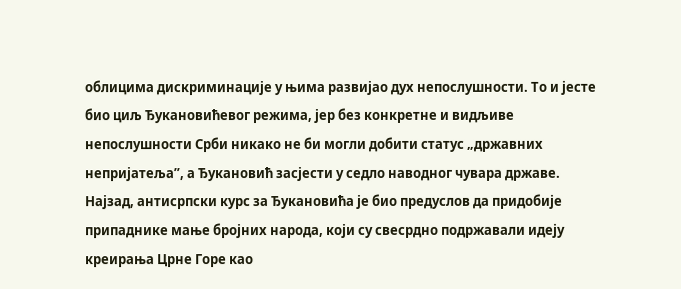облицима дискриминације у њима развијао дух непослушности. То и јесте био циљ Ђукановићевог режима, јер без конкретне и видљиве непослушности Срби никако не би могли добити статус „државних непријатеља”, а Ђукановић засјести у седло наводног чувара државе.
Најзад, антисрпски курс за Ђукановића је био предуслов да придобије припаднике мање бројних народа, који су свесрдно подржавали идеју креирања Црне Горе као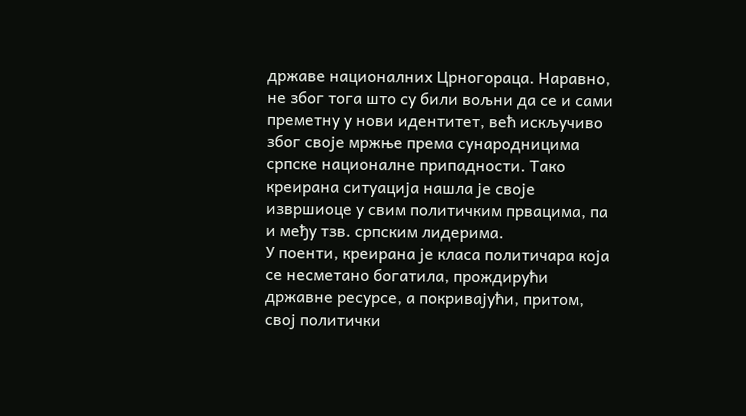државе националних Црногораца. Наравно, не због тога што су били вољни да се и сами преметну у нови идентитет, већ искључиво због своје мржње према сународницима српске националне припадности. Тако креирана ситуација нашла је своје извршиоце у свим политичким првацима, па и међу тзв. српским лидерима.
У поенти, креирана је класа политичара која се несметано богатила, прождирући државне ресурсе, а покривајући, притом, свој политички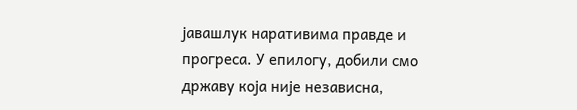јавашлук наративима правде и прогреса. У епилогу, добили смо државу која није независна,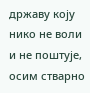државу коју нико не воли и не поштује, осим стварно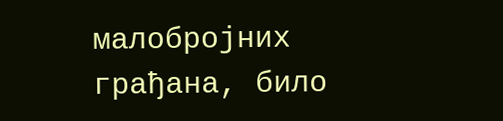малобројних грађана, било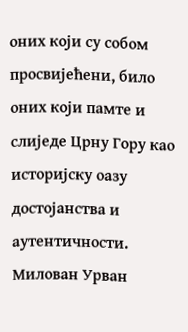оних који су собом просвијећени, било оних који памте и слиједе Црну Гору као историјску оазу достојанства и аутентичности.
Милован Урван